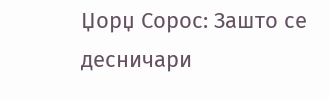Џорџ Сорос: Зашто се десничари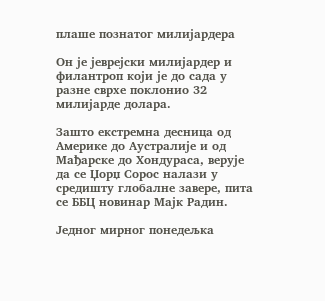плаше познатог милијардера

Он је јеврејски милијардер и филантроп који је до сада у разне сврхе поклонио 32 милијарде долара.

Зашто екстремна десница од Америке до Аустралије и од Мађарске до Хондураса, верује да се Џорџ Сорос налази у средишту глобалне завере, пита се ББЦ новинар Мајк Радин.

Једног мирног понедељка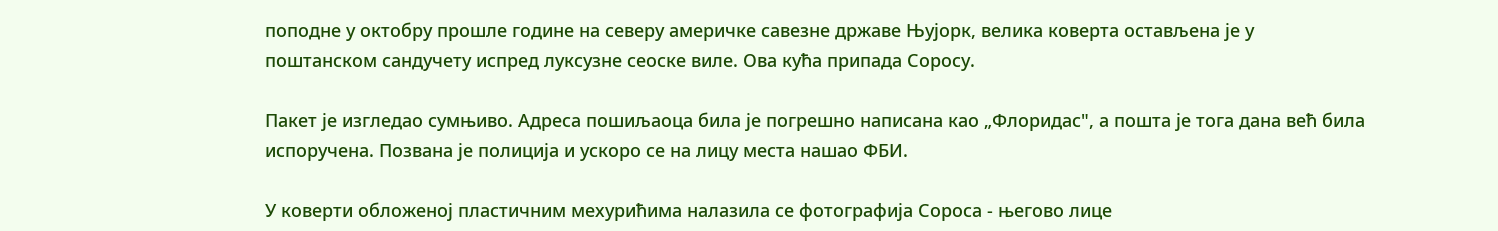поподне у октобру прошле године на северу америчке савезне државе Њујорк, велика коверта остављена је у поштанском сандучету испред луксузне сеоске виле. Ова кућа припада Соросу.

Пакет је изгледао сумњиво. Адреса пошиљаоца била је погрешно написана као „Флоридас", а пошта је тога дана већ била испоручена. Позвана је полиција и ускоро се на лицу места нашао ФБИ.

У коверти обложеној пластичним мехурићима налазила се фотографија Сороса - његово лице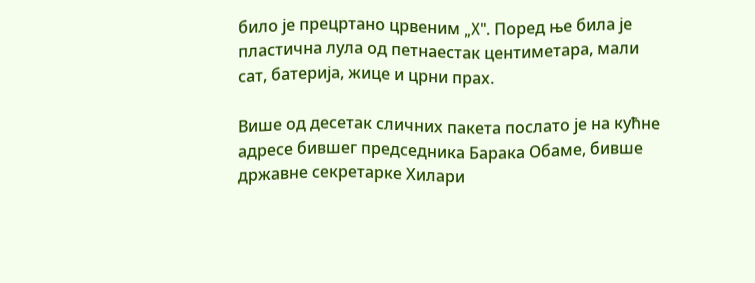било је прецртано црвеним „X". Поред ње била је пластична лула од петнаестак центиметара, мали сат, батерија, жице и црни прах.

Више од десетак сличних пакета послато је на кућне адресе бившег председника Барака Обаме, бивше државне секретарке Хилари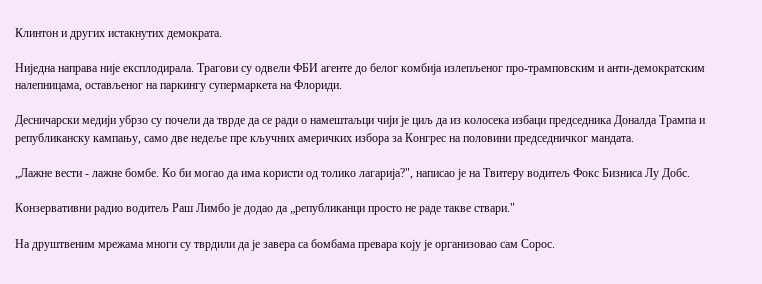Клинтон и других истакнутих демократа.

Ниједна направа није експлодирала. Трагови су одвели ФБИ агенте до белог комбија излепљеног про-трамповским и анти-демократским налепницама, остављеног на паркингу супермаркета на Флориди.

Десничарски медији убрзо су почели да тврде да се ради о намештаљци чији је циљ да из колосека избаци председника Доналда Трампа и републиканску кампању, само две недеље пре кључних америчких избора за Конгрес на половини председничког мандата.

„Лажне вести - лажне бомбе. Ко би могао да има користи од толико лагарија?", написао је на Твитеру водитељ Фокс Бизниса Лу Добс.

Конзервативни радио водитељ Раш Лимбо је додао да „републиканци просто не раде такве ствари."

На друштвеним мрежама многи су тврдили да је завера са бомбама превара коју је организовао сам Сорос.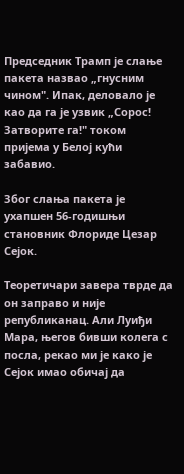Председник Трамп је слање пакета назвао „гнусним чином". Ипак, деловало је као да га је узвик „Сорос! Затворите га!" током пријема у Белој кући забавио.

Због слања пакета је ухапшен 56-годишњи становник Флориде Цезар Сејок.

Теоретичари завера тврде да он заправо и није републиканац. Али Луиђи Мара, његов бивши колега с посла, рекао ми је како је Сејок имао обичај да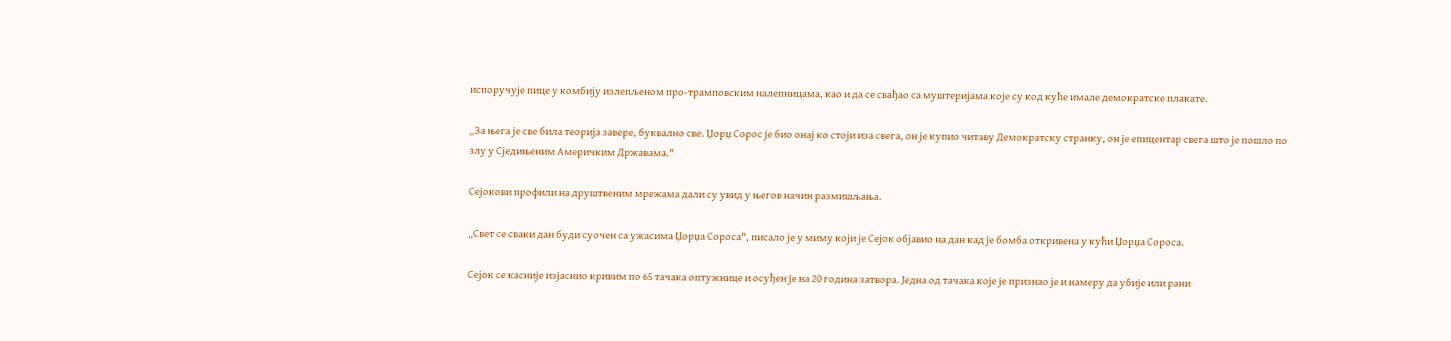испоручује пице у комбију излепљеном про-трамповским налепницама, као и да се свађао са муштеријама које су код куће имале демократске плакате.

„За њега је све била теорија завере, буквално све. Џорџ Сорос је био онај ко стоји иза свега, он је купио читаву Демократску странку, он је епицентар свега што је пошло по злу у Сједињеним Америчким Државама."

Сејокови профили на друштвеним мрежама дали су увид у његов начин размишљања.

„Свет се сваки дан буди суочен са ужасима Џорџа Сороса", писало је у миму који је Сејок објавио на дан кад је бомба откривена у кући Џорџа Сороса.

Сејок се касније изјаснио кривим по 65 тачака оптужнице и осуђен је на 20 година затвора. Једна од тачака које је признао је и намеру да убије или рани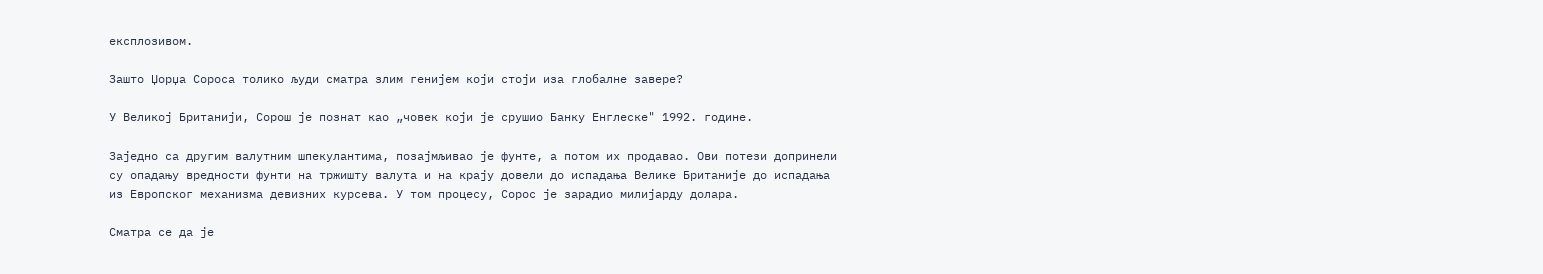експлозивом.

Зашто Џорџа Сороса толико људи сматра злим генијем који стоји иза глобалне завере?

У Великој Британији, Сорош је познат као „човек који је срушио Банку Енглеске" 1992. године.

Заједно са другим валутним шпекулантима, позајмљивао је фунте, а потом их продавао. Ови потези допринели су опадању вредности фунти на тржишту валута и на крају довели до испадања Велике Британије до испадања из Европског механизма девизних курсева. У том процесу, Сорос је зарадио милијарду долара.

Сматра се да је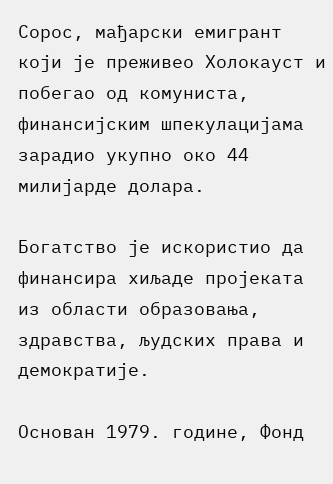Сорос, мађарски емигрант који је преживео Холокауст и побегао од комуниста, финансијским шпекулацијама зарадио укупно око 44 милијарде долара.

Богатство је искористио да финансира хиљаде пројеката из области образовања, здравства, људских права и демократије.

Основан 1979. године, Фонд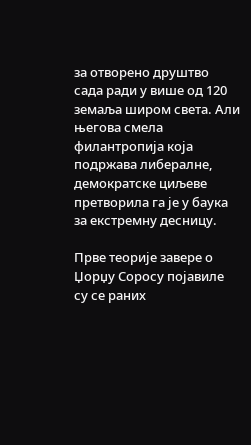за отворено друштво сада ради у више од 120 земаља широм света. Али његова смела филантропија која подржава либералне, демократске циљеве претворила га је у баука за екстремну десницу.

Прве теорије завере о Џорџу Соросу појавиле су се раних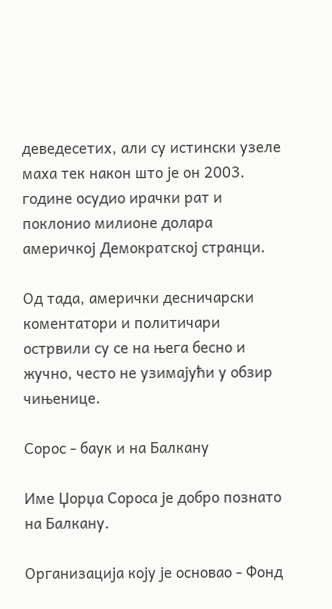деведесетих, али су истински узеле маха тек након што је он 2003. године осудио ирачки рат и поклонио милионе долара америчкој Демократској странци.

Од тада, амерички десничарски коментатори и политичари острвили су се на њега бесно и жучно, често не узимајући у обзир чињенице.

Сорос - баук и на Балкану

Име Џорџа Сороса је добро познато на Балкану.

Организација коју је основао - Фонд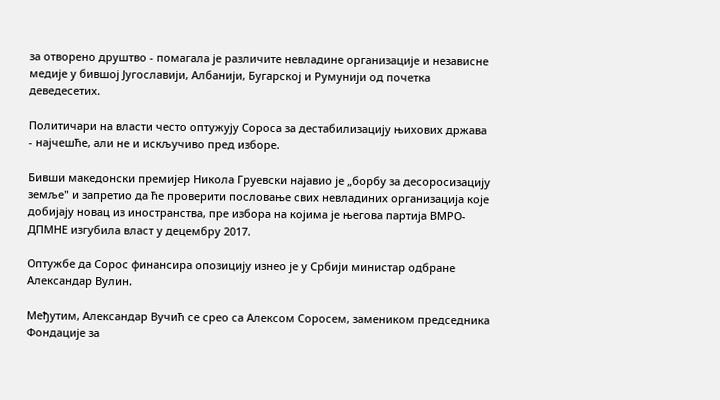за отворено друштво - помагала је различите невладине организације и независне медије у бившој Југославији, Албанији, Бугарској и Румунији од почетка деведесетих.

Политичари на власти често оптужују Сороса за дестабилизацију њихових држава - најчешће, али не и искључиво пред изборе.

Бивши македонски премијер Никола Груевски најавио је „борбу за десоросизацију земље" и запретио да ће проверити пословање свих невладиних организација које добијају новац из иностранства, пре избора на којима је његова партија ВМРО-ДПМНЕ изгубила власт у децембру 2017.

Оптужбе да Сорос финансира опозицију изнео је у Србији министар одбране Александар Вулин.

Међутим, Александар Вучић се срео са Алексом Соросем, замеником председника Фондације за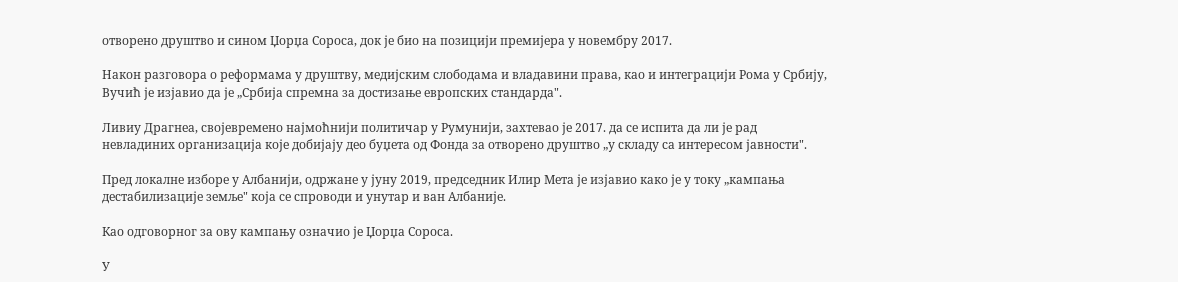отворено друштво и сином Џорџа Сороса, док је био на позицији премијера у новембру 2017.

Након разговора о реформама у друштву, медијским слободама и владавини права, као и интеграцији Рома у Србију, Вучић је изјавио да је „Србија спремна за достизање европских стандарда".

Ливиу Драгнеа, својевремено најмоћнији политичар у Румунији, захтевао је 2017. да се испита да ли је рад невладиних организација које добијају део буџета од Фонда за отворено друштво „у складу са интересом јавности".

Пред локалне изборе у Албанији, одржане у јуну 2019, председник Илир Мета је изјавио како је у току „кампања дестабилизације земље" која се спроводи и унутар и ван Албаније.

Као одговорног за ову кампању означио је Џорџа Сороса.

У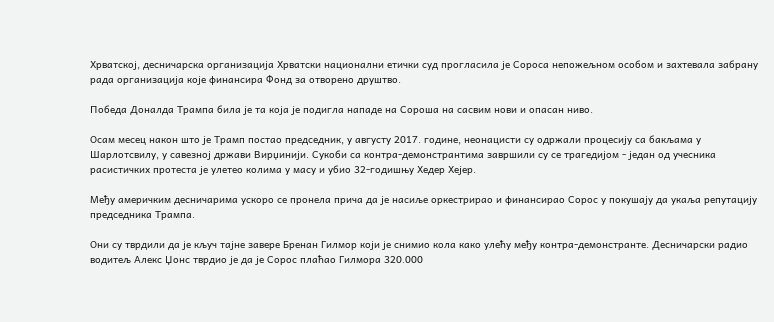Хрватској, десничарска организација Хрватски национални етички суд прогласила је Сороса непожељном особом и захтевала забрану рада организација које финансира Фонд за отворено друштво.

Победа Доналда Трампа била је та која је подигла нападе на Сороша на сасвим нови и опасан ниво.

Осам месец након што је Трамп постао председник, у августу 2017. године, неонацисти су одржали процесију са бакљама у Шарлотсвилу, у савезној држави Вирџинији. Сукоби са контра-демонстрантима завршили су се трагедијом - један од учесника расистичких протеста је улетео колима у масу и убио 32-годишњу Хедер Хејер.

Међу америчким десничарима ускоро се пронела прича да је насиље оркестрирао и финансирао Сорос у покушају да укаља репутацију председника Трампа.

Они су тврдили да је кључ тајне завере Бренан Гилмор који је снимио кола како улећу међу контра-демонстранте. Десничарски радио водитељ Алекс Џонс тврдио је да је Сорос плаћао Гилмора 320.000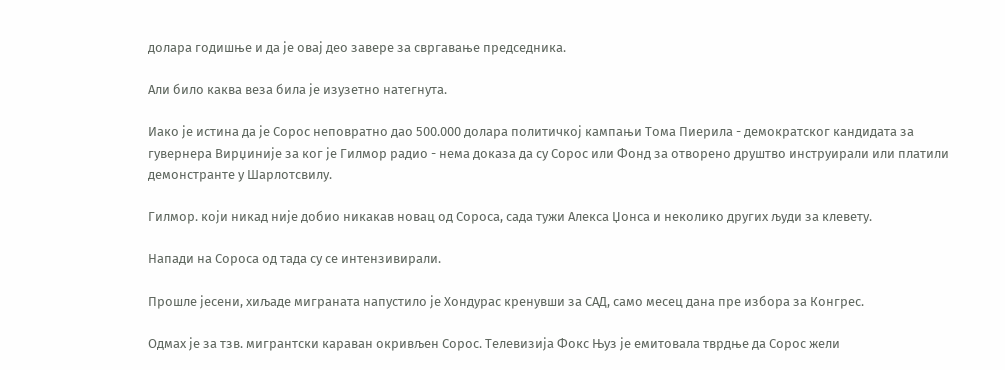долара годишње и да је овај део завере за свргавање председника.

Али било каква веза била је изузетно натегнута.

Иако је истина да је Сорос неповратно дао 500.000 долара политичкој кампањи Тома Пиерила - демократског кандидата за гувернера Вирџиније за ког је Гилмор радио - нема доказа да су Сорос или Фонд за отворено друштво инструирали или платили демонстранте у Шарлотсвилу.

Гилмор. који никад није добио никакав новац од Сороса, сада тужи Алекса Џонса и неколико других људи за клевету.

Напади на Сороса од тада су се интензивирали.

Прошле јесени, хиљаде миграната напустило је Хондурас кренувши за САД, само месец дана пре избора за Конгрес.

Одмах је за тзв. мигрантски караван окривљен Сорос. Телевизија Фокс Њуз је емитовала тврдње да Сорос жели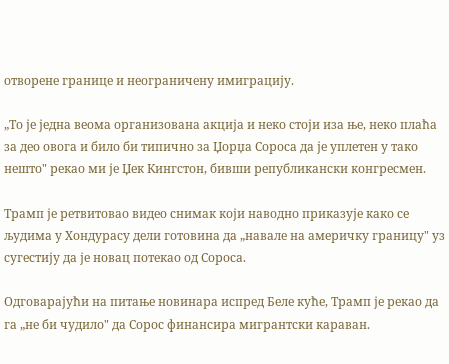отворене границе и неограничену имиграцију.

„То је једна веома организована акција и неко стоји иза ње, неко плаћа за део овога и било би типично за Џорџа Сороса да је уплетен у тако нешто" рекао ми је Џек Кингстон, бивши републикански конгресмен.

Трамп је ретвитовао видео снимак који наводно приказује како се људима у Хондурасу дели готовина да „навале на америчку границу" уз сугестију да је новац потекао од Сороса.

Одговарајући на питање новинара испред Беле куће, Трамп је рекао да га „не би чудило" да Сорос финансира мигрантски караван.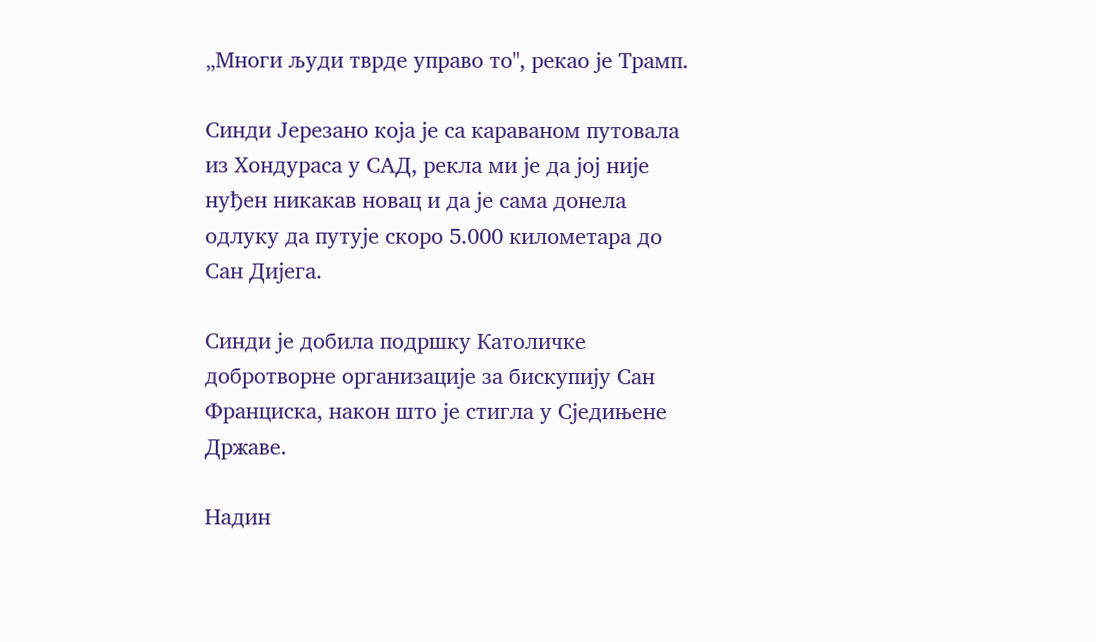„Многи људи тврде управо то", рекао је Трамп.

Синди Јерезано која је са караваном путовала из Хондураса у САД, рекла ми је да јој није нуђен никакав новац и да је сама донела одлуку да путује скоро 5.000 километара до Сан Дијега.

Синди је добила подршку Католичке добротворне организације за бискупију Сан Франциска, након што је стигла у Сједињене Државе.

Надин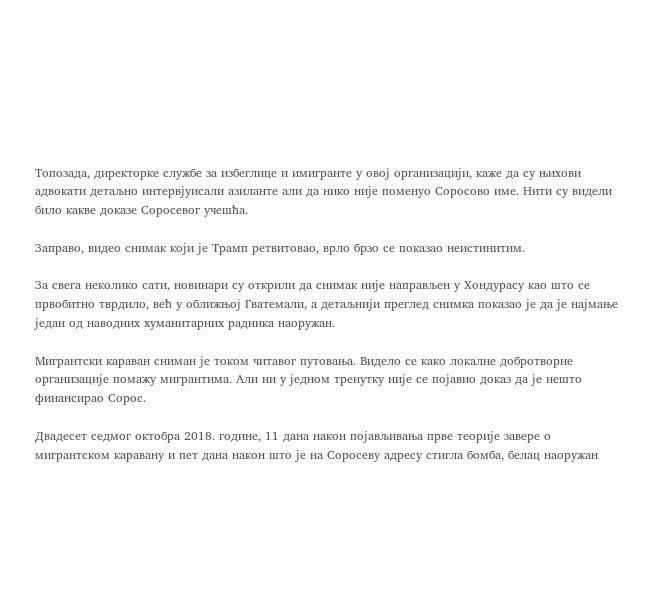Топозада, директорке службе за избеглице и имигранте у овој организацији, каже да су њихови адвокати детаљно интервјуисали азиланте али да нико није поменуо Соросово име. Нити су видели било какве доказе Соросевог учешћа.

Заправо, видео снимак који је Трамп ретвитовао, врло брзо се показао неистинитим.

За свега неколико сати, новинари су открили да снимак није направљен у Хондурасу као што се првобитно тврдило, већ у оближњој Гватемали, а детаљнији преглед снимка показао је да је најмање један од наводних хуманитарних радника наоружан.

Мигрантски караван сниман је током читавог путовања. Видело се како локалне добротворне организације помажу мигрантима. Али ни у једном тренутку није се појавио доказ да је нешто финансирао Сорос.

Двадесет седмог октобра 2018. године, 11 дана након појављивања прве теорије завере о мигрантском каравану и пет дана након што је на Соросеву адресу стигла бомба, белац наоружан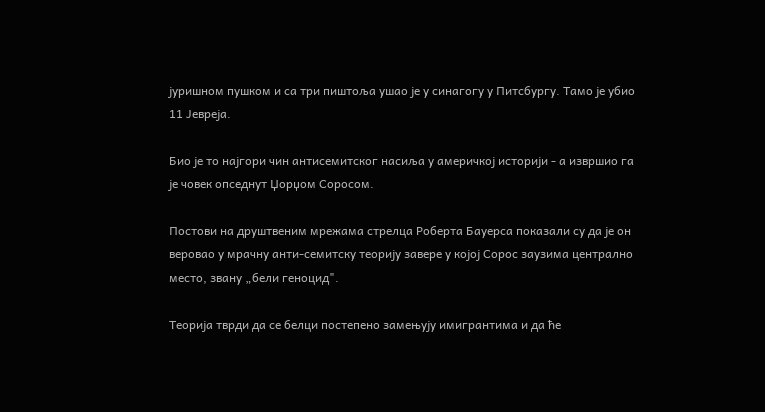јуришном пушком и са три пиштоља ушао је у синагогу у Питсбургу. Тамо је убио 11 Јевреја.

Био је то најгори чин антисемитског насиља у америчкој историји - а извршио га је човек опседнут Џорџом Соросом.

Постови на друштвеним мрежама стрелца Роберта Бауерса показали су да је он веровао у мрачну анти-семитску теорију завере у којој Сорос заузима централно место, звану „бели геноцид".

Теорија тврди да се белци постепено замењују имигрантима и да ће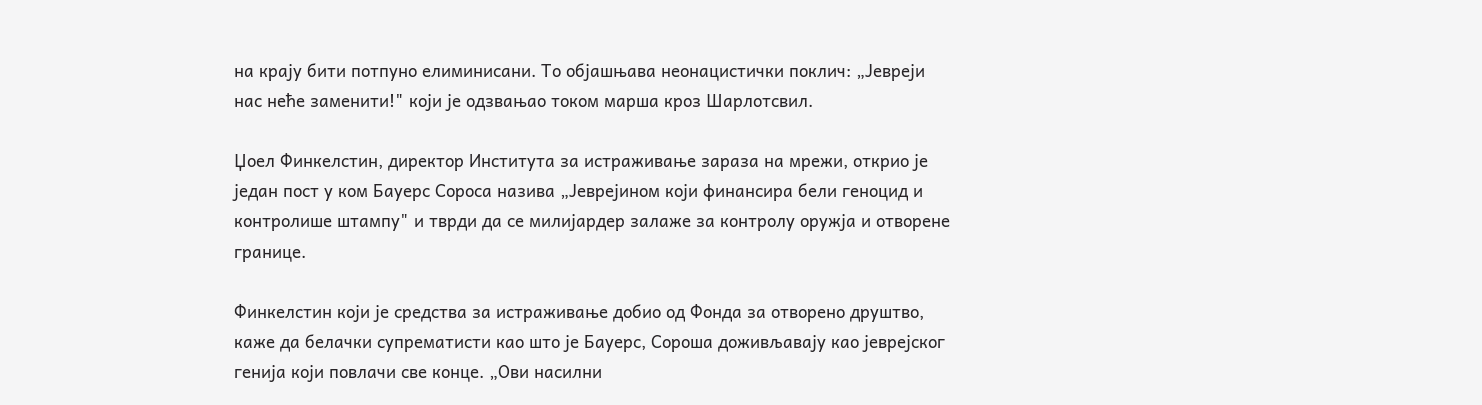на крају бити потпуно елиминисани. То објашњава неонацистички поклич: „Јевреји нас неће заменити!" који је одзвањао током марша кроз Шарлотсвил.

Џоел Финкелстин, директор Института за истраживање зараза на мрежи, открио је један пост у ком Бауерс Сороса назива „Јеврејином који финансира бели геноцид и контролише штампу" и тврди да се милијардер залаже за контролу оружја и отворене границе.

Финкелстин који је средства за истраживање добио од Фонда за отворено друштво, каже да белачки супрематисти као што је Бауерс, Сороша доживљавају као јеврејског генија који повлачи све конце. „Ови насилни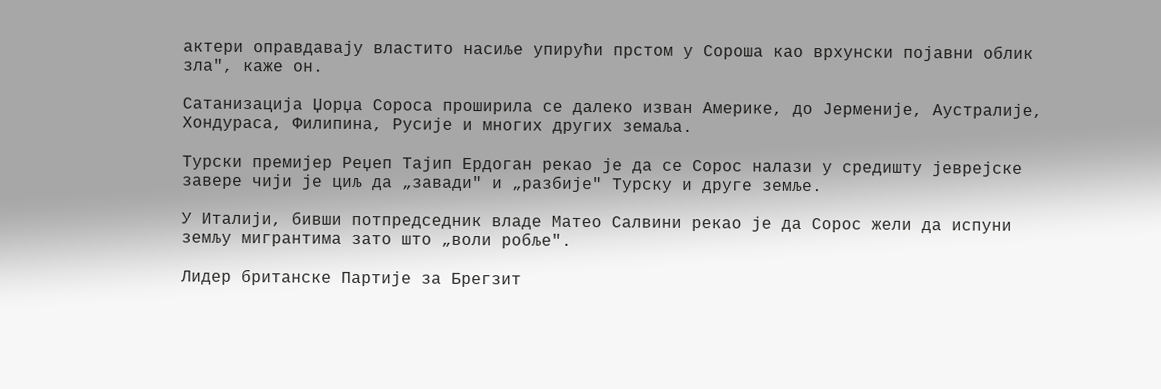актери оправдавају властито насиље упирући прстом у Сороша као врхунски појавни облик зла", каже он.

Сатанизација Џорџа Сороса проширила се далеко изван Америке, до Јерменије, Аустралије, Хондураса, Филипина, Русије и многих других земаља.

Турски премијер Реџеп Тајип Ердоган рекао је да се Сорос налази у средишту јеврејске завере чији је циљ да „завади" и „разбије" Турску и друге земље.

У Италији, бивши потпредседник владе Матео Салвини рекао је да Сорос жели да испуни земљу мигрантима зато што „воли робље".

Лидер британске Партије за Брегзит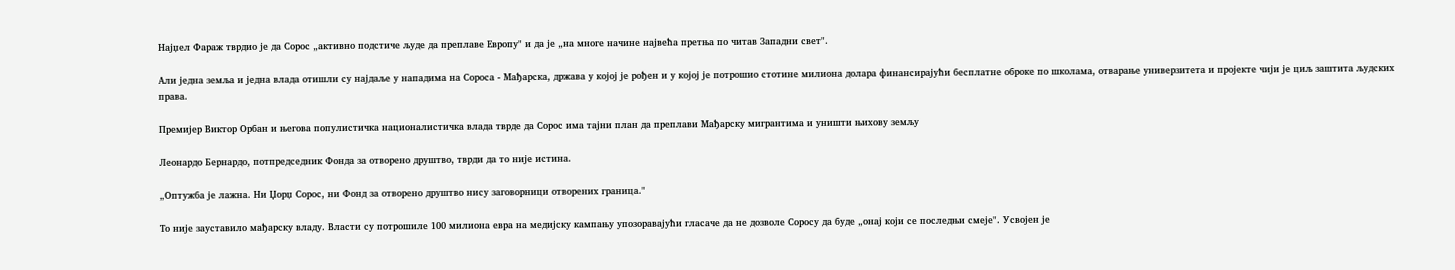Најџел Фараж тврдио је да Сорос „активно подстиче људе да преплаве Европу" и да је „на многе начине највећа претња по читав Западни свет".

Али једна земља и једна влада отишли су најдаље у нападима на Сороса - Мађарска, држава у којој је рођен и у којој је потрошио стотине милиона долара финансирајући бесплатне оброке по школама, отварање универзитета и пројекте чији је циљ заштита људских права.

Премијер Виктор Орбан и његова популистичка националистичка влада тврде да Сорос има тајни план да преплави Мађарску мигрантима и уништи њихову земљу

Леонардо Бернардо, потпредседник Фонда за отворено друштво, тврди да то није истина.

„Оптужба је лажна. Ни Џорџ Сорос, ни Фонд за отворено друштво нису заговорници отворених граница."

То није зауставило мађарску владу. Власти су потрошиле 100 милиона евра на медијску кампању упозоравајући гласаче да не дозволе Соросу да буде „онај који се последњи смеје". Усвојен је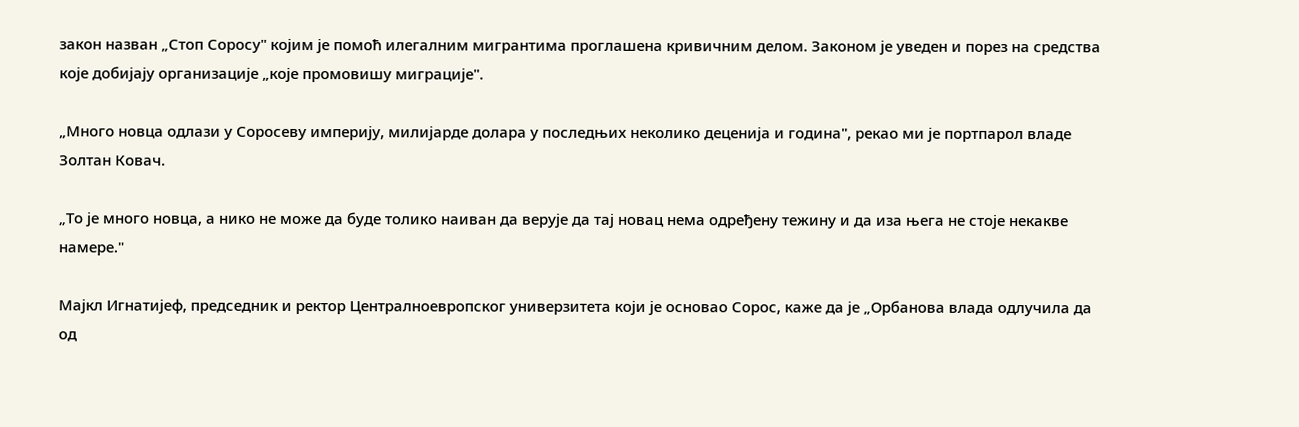закон назван „Стоп Соросу" којим је помоћ илегалним мигрантима проглашена кривичним делом. Законом је уведен и порез на средства које добијају организације „које промовишу миграције".

„Много новца одлази у Соросеву империју, милијарде долара у последњих неколико деценија и година", рекао ми је портпарол владе Золтан Ковач.

„То је много новца, а нико не може да буде толико наиван да верује да тај новац нема одређену тежину и да иза њега не стоје некакве намере."

Мајкл Игнатијеф, председник и ректор Централноевропског универзитета који је основао Сорос, каже да је „Орбанова влада одлучила да од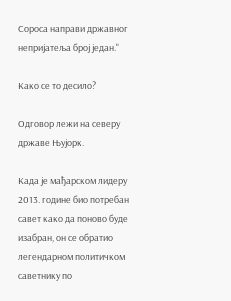Сороса направи државног непријатеља број један."

Како се то десило?

Одговор лежи на северу државе Њујорк.

Када је мађарском лидеру 2013. године био потребан савет како да поново буде изабран, он се обратио легендарном политичком саветнику по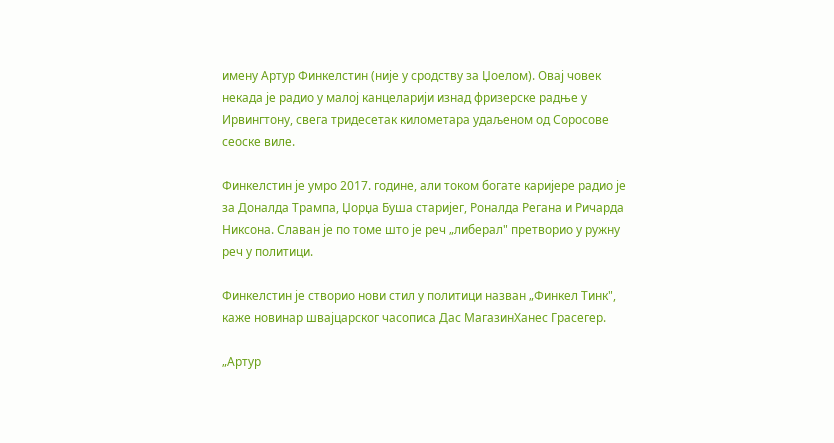имену Артур Финкелстин (није у сродству за Џоелом). Овај човек некада је радио у малој канцеларији изнад фризерске радње у Ирвингтону, свега тридесетак километара удаљеном од Соросове сеоске виле.

Финкелстин је умро 2017. године, али током богате каријере радио је за Доналда Трампа, Џорџа Буша старијег, Роналда Регана и Ричарда Никсона. Славан је по томе што је реч „либерал" претворио у ружну реч у политици.

Финкелстин је створио нови стил у политици назван „Финкел Тинк", каже новинар швајцарског часописа Дас МагазинХанес Грасегер.

„Артур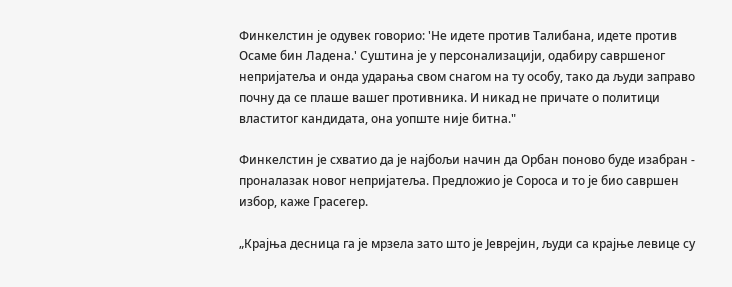Финкелстин је одувек говорио: 'Не идете против Талибана, идете против Осаме бин Ладена.' Суштина је у персонализацији, одабиру савршеног непријатеља и онда ударања свом снагом на ту особу, тако да људи заправо почну да се плаше вашег противника. И никад не причате о политици властитог кандидата, она уопште није битна."

Финкелстин је схватио да је најбољи начин да Орбан поново буде изабран - проналазак новог непријатеља. Предложио је Сороса и то је био савршен избор, каже Грасегер.

„Крајња десница га је мрзела зато што је Јеврејин, људи са крајње левице су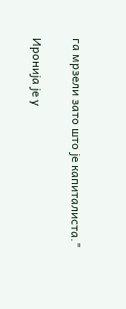га мрзели зато што је капиталиста."

Иронија је у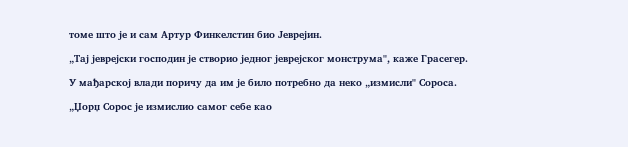томе што је и сам Артур Финкелстин био Јеврејин.

„Тај јеврејски господин је створио једног јеврејског монструма", каже Грасегер.

У мађарској влади поричу да им је било потребно да неко „измисли" Сороса.

„Џорџ Сорос је измислио самог себе као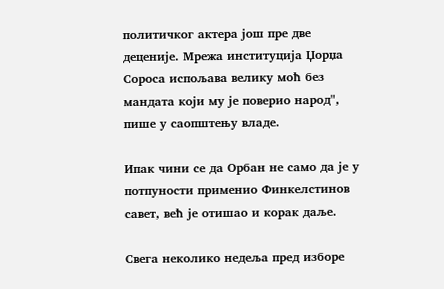политичког актера још пре две деценије. Мрежа институција Џорџа Сороса испољава велику моћ без мандата који му је поверио народ", пише у саопштењу владе.

Ипак чини се да Орбан не само да је у потпуности применио Финкелстинов савет, већ је отишао и корак даље.

Свега неколико недеља пред изборе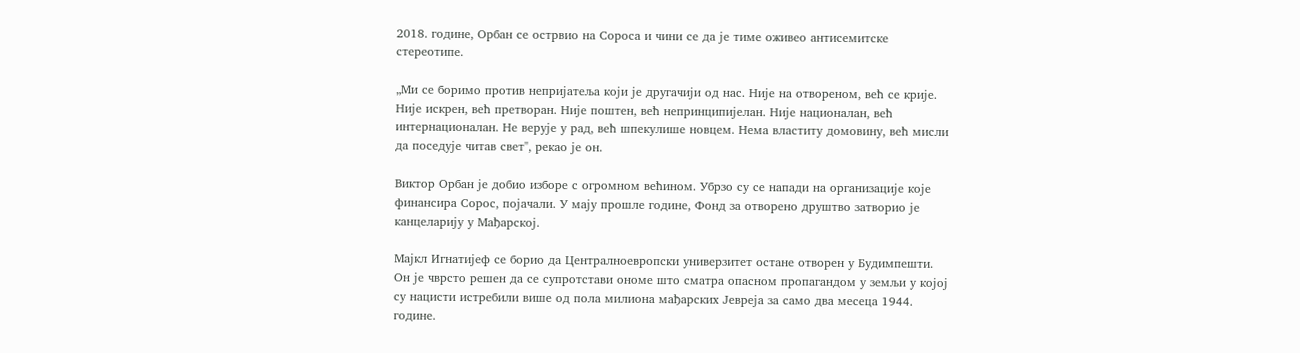2018. године, Орбан се острвио на Сороса и чини се да је тиме оживео антисемитске стереотипе.

„Ми се боримо против непријатеља који је другачији од нас. Није на отвореном, већ се крије. Није искрен, већ претворан. Није поштен, већ непринципијелан. Није националан, већ интернационалан. Не верује у рад, већ шпекулише новцем. Нема властиту домовину, већ мисли да поседује читав свет", рекао је он.

Виктор Орбан је добио изборе с огромном већином. Убрзо су се напади на организације које финансира Сорос, појачали. У мају прошле године, Фонд за отворено друштво затворио је канцеларију у Мађарској.

Мајкл Игнатијеф се борио да Централноевропски универзитет остане отворен у Будимпешти. Он је чврсто решен да се супротстави ономе што сматра опасном пропагандом у земљи у којој су нацисти истребили више од пола милиона мађарских Јевреја за само два месеца 1944. године.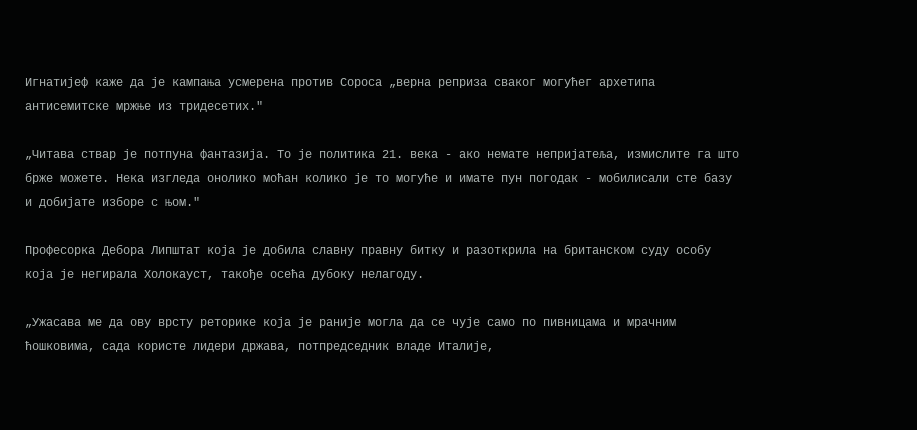Игнатијеф каже да је кампања усмерена против Сороса „верна реприза сваког могућег архетипа антисемитске мржње из тридесетих."

„Читава ствар је потпуна фантазија. То је политика 21. века - ако немате непријатеља, измислите га што брже можете. Нека изгледа онолико моћан колико је то могуће и имате пун погодак - мобилисали сте базу и добијате изборе с њом."

Професорка Дебора Липштат која је добила славну правну битку и разоткрила на британском суду особу која је негирала Холокауст, такође осећа дубоку нелагоду.

„Ужасава ме да ову врсту реторике која је раније могла да се чује само по пивницама и мрачним ћошковима, сада користе лидери држава, потпредседник владе Италије,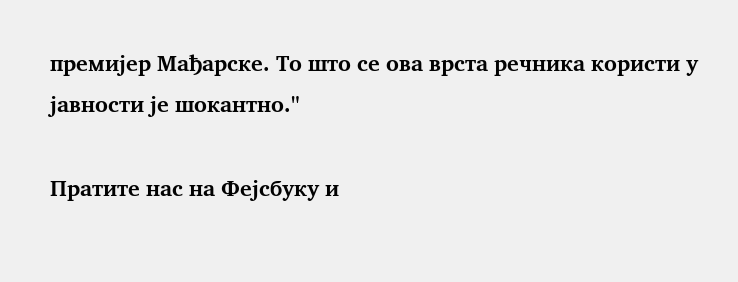премијер Мађарске. То што се ова врста речника користи у јавности је шокантно."

Пратите нас на Фејсбуку и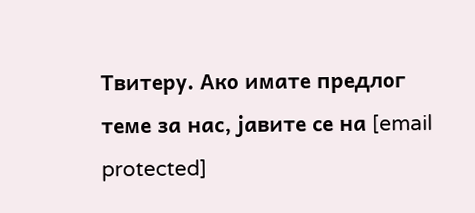Твитеру. Ако имате предлог теме за нас, јавите се на [email protected]